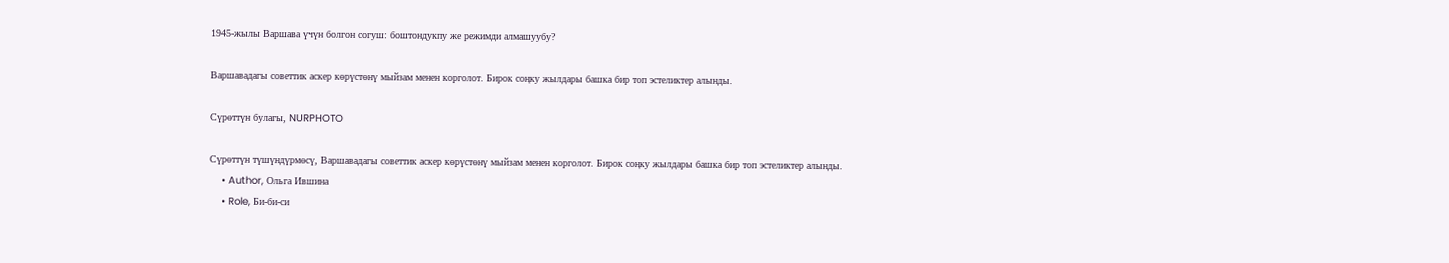1945-жылы Варшава үчүн болгон согуш: боштондукпу же режимди алмашуубу?

Варшавадагы советтик аскер көрүстөнү мыйзам менен корголот. Бирок соңку жылдары башка бир топ эстеликтер алынды.

Сүрөттүн булагы, NURPHOTO

Сүрөттүн түшүндүрмөсү, Варшавадагы советтик аскер көрүстөнү мыйзам менен корголот. Бирок соңку жылдары башка бир топ эстеликтер алынды.
    • Author, Ольга Ившина
    • Role, Би-би-си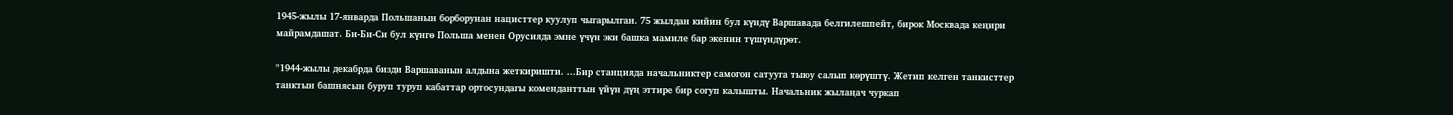1945-жылы 17-январда Польшанын борборунан нацисттер куулуп чыгарылган. 75 жылдан кийин бул күндү Варшавада белгилешпейт, бирок Москвада кеңири майрамдашат. Би-Би-Си бул күнгө Польша менен Орусияда эмне үчүн эки башка мамиле бар экенин түшүндүрөт.

"1944-жылы декабрда бизди Варшаванын алдына жеткиришти. ...Бир станцияда начальниктер самогон сатууга тыюу салып көрүштү. Жетип келген танкисттер танктын башнясын буруп туруп кабаттар ортосундагы коменданттын үйүн дүң эттире бир согуп калышты. Начальник жылаңач чуркап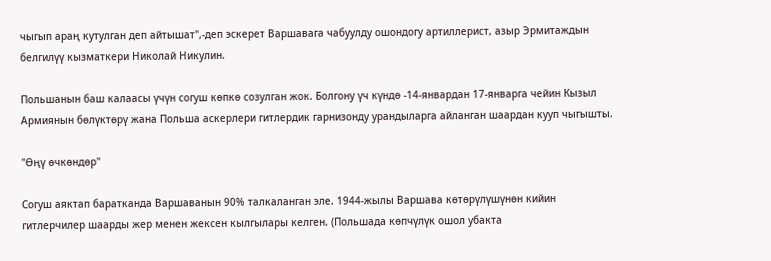чыгып араң кутулган деп айтышат",-деп эскерет Варшавага чабуулду ошондогу артиллерист, азыр Эрмитаждын белгилүү кызматкери Николай Никулин.

Польшанын баш калаасы үчүн согуш көпкө созулган жок. Болгону үч күндө -14-январдан 17-январга чейин Кызыл Армиянын бөлүктөрү жана Польша аскерлери гитлердик гарнизонду урандыларга айланган шаардан кууп чыгышты.

"Өңү өчкөндөр"

Согуш аяктап баратканда Варшаванын 90% талкаланган эле. 1944-жылы Варшава көтөрүлүшүнөн кийин гитлерчилер шаарды жер менен жексен кылгылары келген. (Польшада көпчүлүк ошол убакта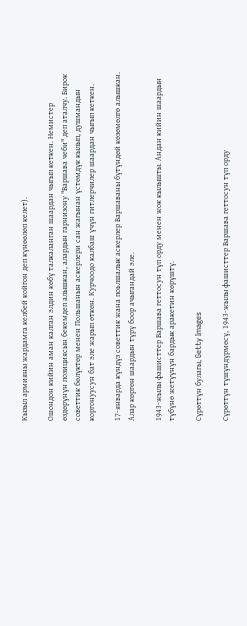Кызыл армияны жардамга келбей койгон деп күнөөлөп келет).

Ошондон кийин аман калган элдин көбү талкаланган шаардан чыгып кеткен. Немистер өздөрүнүн позициясын бекемдеп алышкан, алардын гарнизону "Варшава чеби" деп аталчу. Бирок советтик бөлүктөр менен Польшанын аскерлери сан жагынан үстөмдүк кылып, душмандын коргонуусун бат эле жарып өткөн. Курчоодо калбаш үчүн гитлерчилер шаардан чыгып кеткен.

17-январда күндүз советтик жана поьлшалык аскерлер Варшаваны бүтүндөй көзөмөлгө алышкан. Алар көргөн шаардын түрү боор ачыгандай эле.

1943-жылы фашисттер Варшава геттосун түп орду менен жок кылышты. Андан кийин шаардын түбүнө жетүүнүн бардык аракетин көрүштү.

Сүрөттүн булагы, Getty Images

Сүрөттүн түшүндүрмөсү, 1943-жылы фашисттер Варшава геттосун түп орду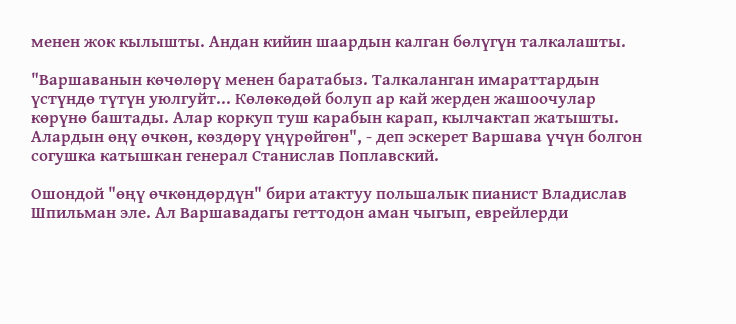менен жок кылышты. Андан кийин шаардын калган бөлүгүн талкалашты.

"Варшаванын көчөлөрү менен баратабыз. Талкаланган имараттардын үстүндө түтүн уюлгуйт... Көлөкөдөй болуп ар кай жерден жашоочулар көрүнө баштады. Алар коркуп туш карабын карап, кылчактап жатышты. Алардын өңү өчкөн, көздөрү үңүрөйгөн", - деп эскерет Варшава үчүн болгон согушка катышкан генерал Станислав Поплавский.

Ошондой "өңү өчкөндөрдүн" бири атактуу польшалык пианист Владислав Шпильман эле. Ал Варшавадагы геттодон аман чыгып, еврейлерди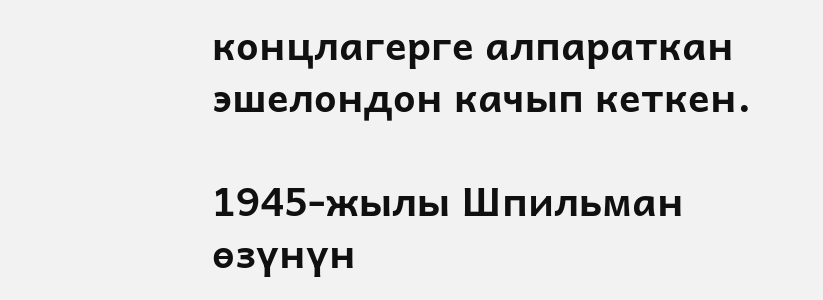концлагерге алпараткан эшелондон качып кеткен.

1945-жылы Шпильман өзүнүн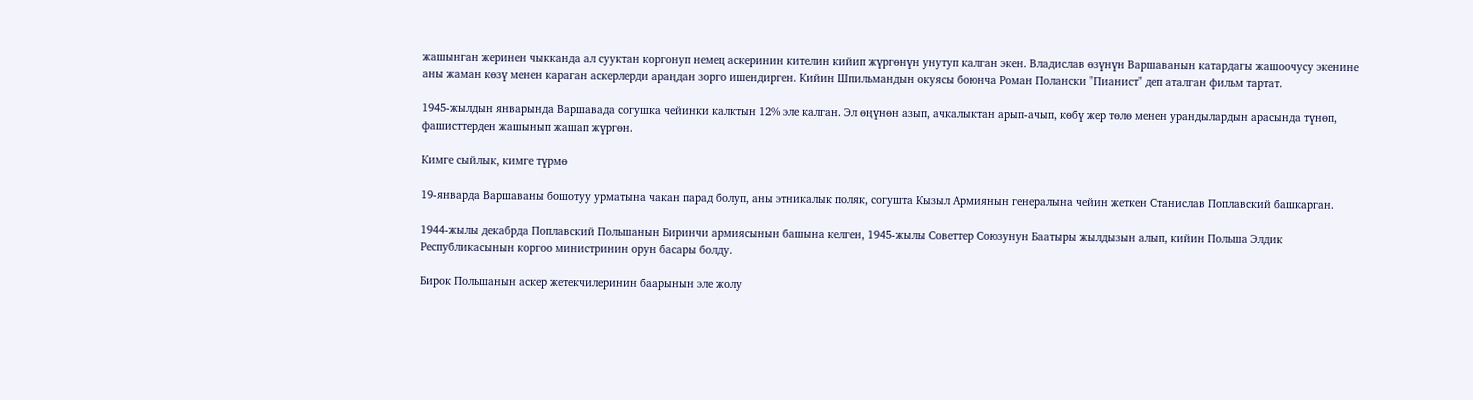жашынган жеринен чыкканда ал сууктан коргонуп немец аскеринин кителин кийип жүргөнүн унутуп калган экен. Владислав өзүнүн Варшаванын катардагы жашоочусу экенине аны жаман көзү менен караган аскерлерди араңдан зорго ишендирген. Кийин Шпильмандын окуясы боюнча Роман Полански "Пианист" деп аталган фильм тартат.

1945-жылдын январында Варшавада согушка чейинки калктын 12% эле калган. Эл өңүнөн азып, ачкалыктан арып-ачып, көбү жер төлө менен урандылардын арасында түнөп, фашисттерден жашынып жашап жүргөн.

Кимге сыйлык, кимге түрмө

19-январда Варшаваны бошотуу урматына чакан парад болуп, аны этникалык поляк, согушта Кызыл Армиянын генералына чейин жеткен Станислав Поплавский башкарган.

1944-жылы декабрда Поплавский Польшанын Биринчи армиясынын башына келген, 1945-жылы Советтер Союзунун Баатыры жылдызын алып, кийин Польша Элдик Республикасынын коргоо министринин орун басары болду.

Бирок Польшанын аскер жетекчилеринин баарынын эле жолу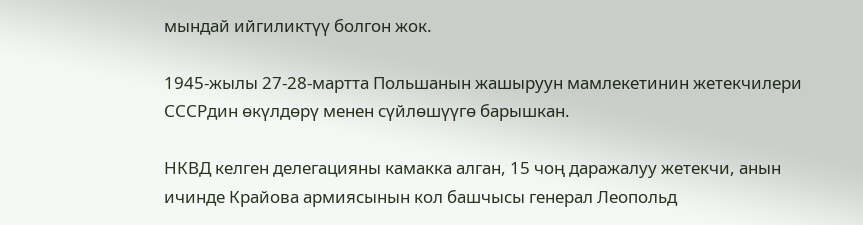мындай ийгиликтүү болгон жок.

1945-жылы 27-28-мартта Польшанын жашыруун мамлекетинин жетекчилери СССРдин өкүлдөрү менен сүйлөшүүгө барышкан.

НКВД келген делегацияны камакка алган, 15 чоң даражалуу жетекчи, анын ичинде Крайова армиясынын кол башчысы генерал Леопольд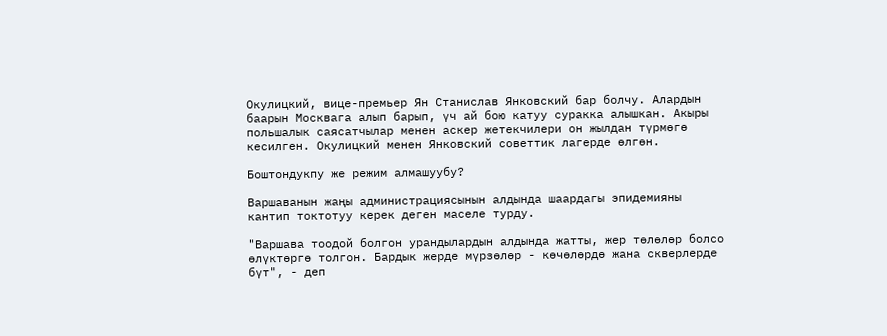Окулицкий, вице-премьер Ян Станислав Янковский бар болчу. Алардын баарын Москвага алып барып, үч ай бою катуу суракка алышкан. Акыры польшалык саясатчылар менен аскер жетекчилери он жылдан түрмөгө кесилген. Окулицкий менен Янковский советтик лагерде өлгөн.

Боштондукпу же режим алмашуубу?

Варшаванын жаңы администрациясынын алдында шаардагы эпидемияны кантип токтотуу керек деген маселе турду.

"Варшава тоодой болгон урандылардын алдында жатты, жер төлөлөр болсо өлүктөргө толгон. Бардык жерде мүрзөлөр - көчөлөрдө жана скверлерде бүт", - деп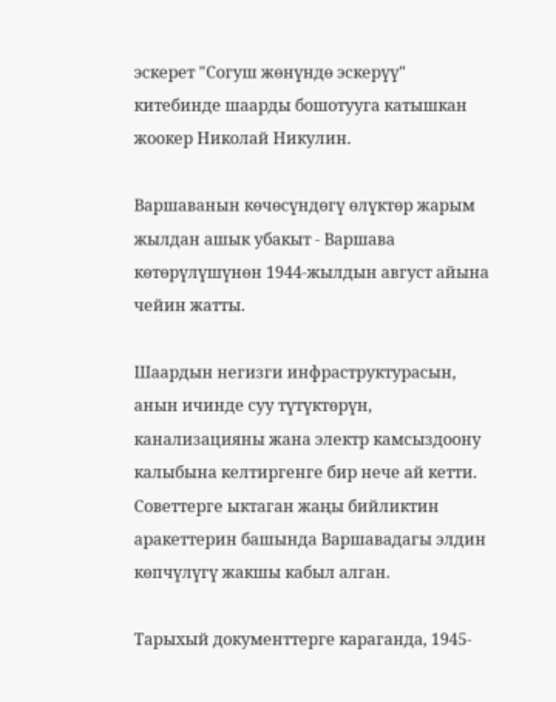эскерет "Согуш жөнүндө эскерүү" китебинде шаарды бошотууга катышкан жоокер Николай Никулин.

Варшаванын көчөсүндөгү өлүктөр жарым жылдан ашык убакыт - Варшава көтөрүлүшүнөн 1944-жылдын август айына чейин жатты.

Шаардын негизги инфраструктурасын, анын ичинде суу түтүктөрүн, канализацияны жана электр камсыздоону калыбына келтиргенге бир нече ай кетти. Советтерге ыктаган жаңы бийликтин аракеттерин башында Варшавадагы элдин көпчүлүгү жакшы кабыл алган.

Тарыхый документтерге караганда, 1945-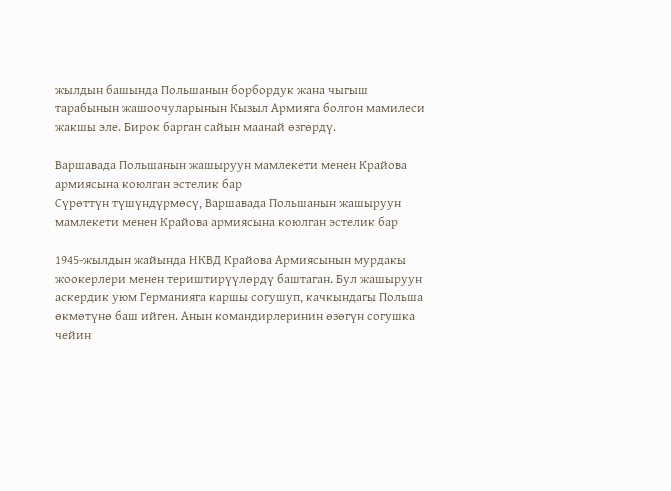жылдын башында Польшанын борбордук жана чыгыш тарабынын жашоочуларынын Кызыл Армияга болгон мамилеси жакшы эле. Бирок барган сайын маанай өзгөрдү.

Варшавада Польшанын жашыруун мамлекети менен Крайова армиясына коюлган эстелик бар
Сүрөттүн түшүндүрмөсү, Варшавада Польшанын жашыруун мамлекети менен Крайова армиясына коюлган эстелик бар

1945-жылдын жайында НКВД Крайова Армиясынын мурдакы жоокерлери менен териштирүүлөрдү баштаган. Бул жашыруун аскердик уюм Германияга каршы согушуп, качкындагы Польша өкмөтүнө баш ийген. Анын командирлеринин өзөгүн согушка чейин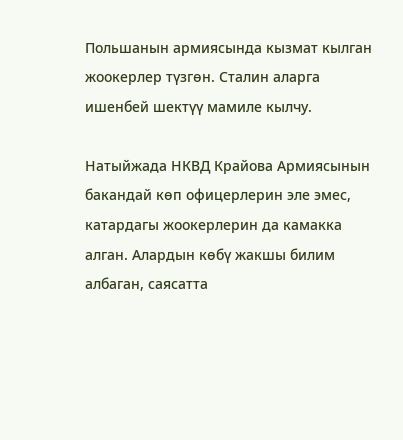Польшанын армиясында кызмат кылган жоокерлер түзгөн. Сталин аларга ишенбей шектүү мамиле кылчу.

Натыйжада НКВД Крайова Армиясынын бакандай көп офицерлерин эле эмес, катардагы жоокерлерин да камакка алган. Алардын көбү жакшы билим албаган, саясатта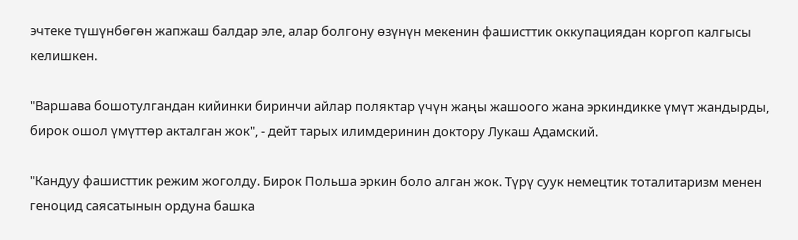эчтеке түшүнбөгөн жапжаш балдар эле, алар болгону өзүнүн мекенин фашисттик оккупациядан коргоп калгысы келишкен.

"Варшава бошотулгандан кийинки биринчи айлар поляктар үчүн жаңы жашоого жана эркиндикке үмүт жандырды, бирок ошол үмүттөр акталган жок", - дейт тарых илимдеринин доктору Лукаш Адамский.

"Кандуу фашисттик режим жоголду. Бирок Польша эркин боло алган жок. Түрү суук немецтик тоталитаризм менен геноцид саясатынын ордуна башка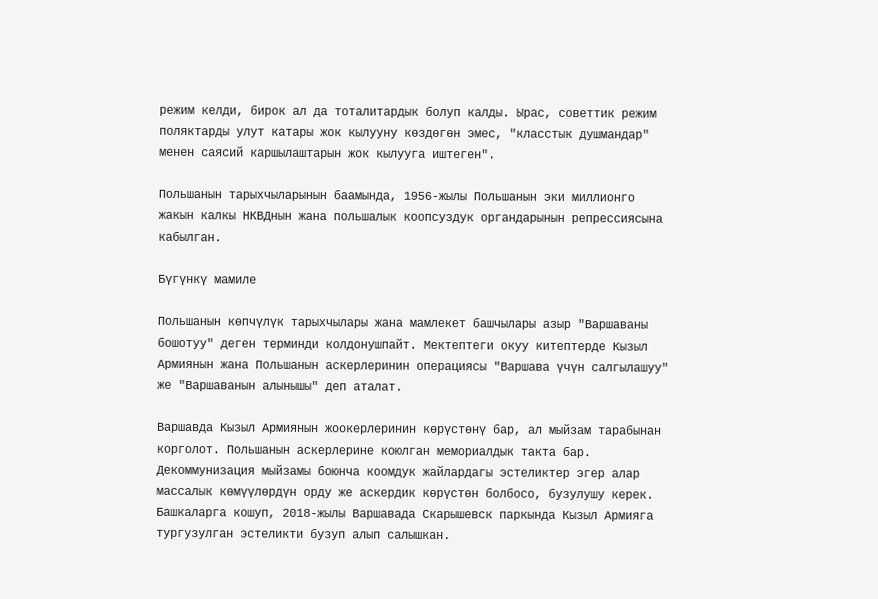режим келди, бирок ал да тоталитардык болуп калды. Ырас, советтик режим поляктарды улут катары жок кылууну көздөгөн эмес, "класстык душмандар" менен саясий каршылаштарын жок кылууга иштеген".

Польшанын тарыхчыларынын баамында, 1956-жылы Польшанын эки миллионго жакын калкы НКВДнын жана польшалык коопсуздук органдарынын репрессиясына кабылган.

Бүгүнкү мамиле

Польшанын көпчүлүк тарыхчылары жана мамлекет башчылары азыр "Варшаваны бошотуу" деген терминди колдонушпайт. Мектептеги окуу китептерде Кызыл Армиянын жана Польшанын аскерлеринин операциясы "Варшава үчүн салгылашуу" же "Варшаванын алынышы" деп аталат.

Варшавда Кызыл Армиянын жоокерлеринин көрүстөнү бар, ал мыйзам тарабынан корголот. Польшанын аскерлерине коюлган мемориалдык такта бар. Декоммунизация мыйзамы боюнча коомдук жайлардагы эстеликтер эгер алар массалык көмүүлөрдүн орду же аскердик көрүстөн болбосо, бузулушу керек. Башкаларга кошуп, 2018-жылы Варшавада Скарышевск паркында Кызыл Армияга тургузулган эстеликти бузуп алып салышкан.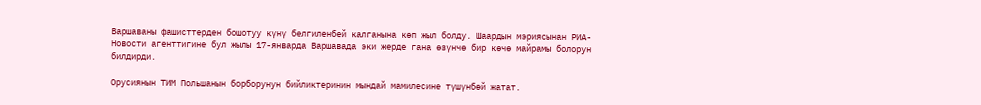Варшаваны фашисттерден бошотуу күнү белгиленбей калганына көп жыл болду. Шаардын мэриясынан РИА-Новости агенттигине бул жылы 17-январда Варшавада эки жерде гана өзүнчө бир көчө майрамы болорун билдирди.

Орусиянын ТИМ Польшанын борборунун бийликтеринин мындай мамилесине түшүнбөй жатат.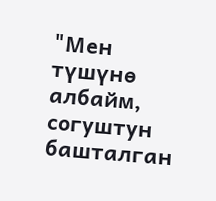"Мен түшүнө албайм, согуштун башталган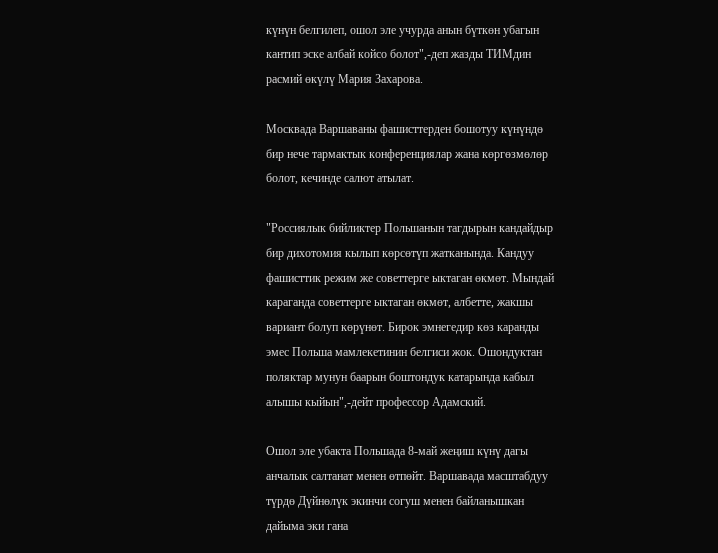күнүн белгилеп, ошол эле учурда анын бүткөн убагын кантип эске албай койсо болот",-деп жазды ТИМдин расмий өкүлү Мария Захарова.

Москвада Варшаваны фашисттерден бошотуу күнүндө бир нече тармактык конференциялар жана көргөзмөлөр болот, кечинде салют атылат.

"Россиялык бийликтер Польшанын тагдырын кандайдыр бир дихотомия кылып көрсөтүп жатканында. Кандуу фашисттик режим же советтерге ыктаган өкмөт. Мындай караганда советтерге ыктаган өкмөт, албетте, жакшы вариант болуп көрүнөт. Бирок эмнегедир көз каранды эмес Польша мамлекетинин белгиси жок. Ошондуктан поляктар мунун баарын боштондук катарында кабыл алышы кыйын",-дейт профессор Адамский.

Ошол эле убакта Польшада 8-май жеңиш күнү дагы анчалык салтанат менен өтпөйт. Варшавада масштабдуу түрдө Дүйнөлүк экинчи согуш менен байланышкан дайыма эки гана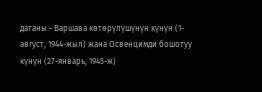датаны - Варшава көтөрүлүшүнүн күнүн (1-август, 1944-жыл) жана Освенцимди бошотуу күнүн (27-январь, 1945-ж)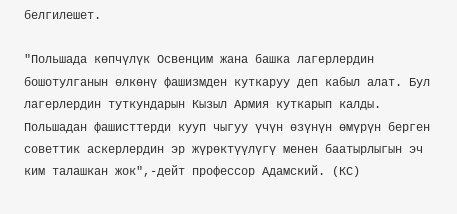белгилешет.

"Польшада көпчүлүк Освенцим жана башка лагерлердин бошотулганын өлкөнү фашизмден куткаруу деп кабыл алат. Бул лагерлердин туткундарын Кызыл Армия куткарып калды. Польшадан фашисттерди кууп чыгуу үчүн өзүнүн өмүрүн берген советтик аскерлердин эр жүрөктүүлүгү менен баатырлыгын эч ким талашкан жок",-дейт профессор Адамский. (КС)